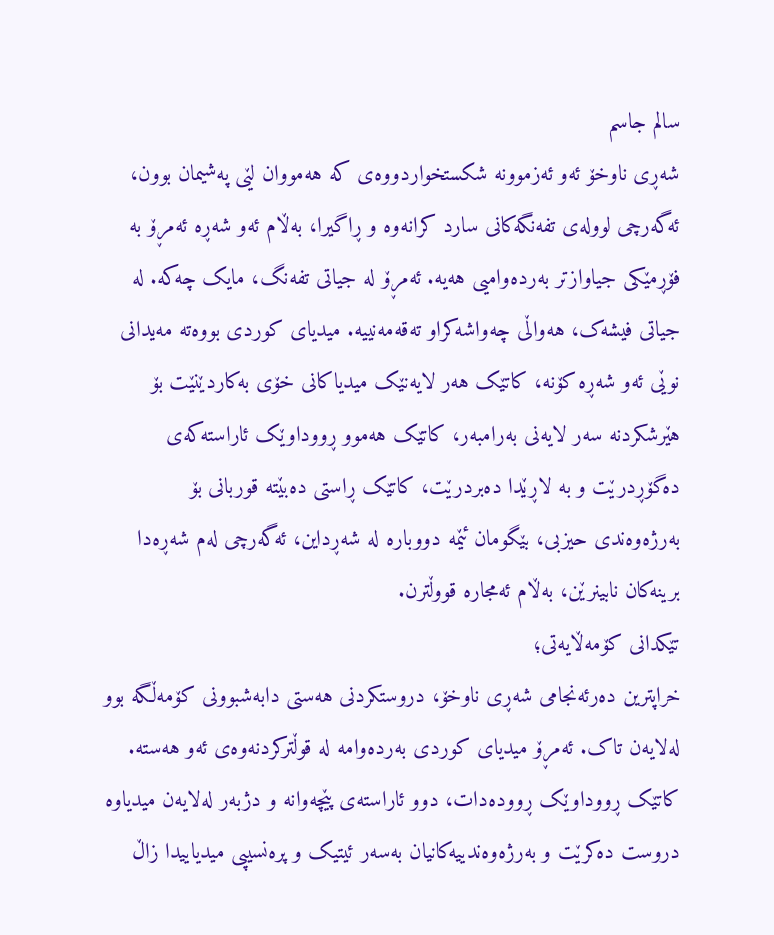سالم جاسم
شەڕی ناوخۆ ئەو ئەزموونە شکستخواردووەی کە هەمووان لێی پەشیمان بوون، ئەگەرچی لوولەی تفەنگەکانی سارد کرانەوە و ڕاگیرا، بەڵام ئەو شەڕە ئەمڕۆ بە فۆڕمێکی جیاوازتر بەردەوامیی هەیە. ئەمڕۆ لە جیاتی تفەنگ، مایک چەکە. لە جیاتی فیشەک، هەواڵی چەواشەکراو تەقەمەنییە. میدیای کوردی بووەتە مەیدانی نوێی ئەو شەڕە کۆنە، کاتێک هەر لایەنێک میدیاکانی خۆی بەکاردێنێت بۆ هێرشکردنە سەر لایەنی بەرامبەر، کاتێک هەموو ڕووداوێک ئاراستەکەی دەگۆڕدرێت و بە لاڕێدا دەبردرێت، کاتێک ڕاستی دەبێتە قوربانی بۆ بەرژەوەندی حیزبی، بێگومان ئێمە دووبارە لە شەڕداین، ئەگەرچی لەم شەڕەدا برینەکان نابینرێن، بەڵام ئەمجارە قووڵترن.
تێکدانی کۆمەڵایەتی؛
خراپترین دەرئەنجامی شەڕی ناوخۆ، دروستکردنی هەستی دابەشبوونی کۆمەڵگە بوو لەلایەن تاک. ئەمڕۆ میدیای کوردی بەردەوامە لە قوڵترکردنەوەی ئەو هەستە. کاتێک ڕووداوێک ڕوودەدات، دوو ئاراستەی پێچەوانە و دژبەر لەلایەن میدیاوە دروست دەکرێت و بەرژەوەندییەکانیان بەسەر ئیتیک و پرەنسیپی میدیاییدا زاڵ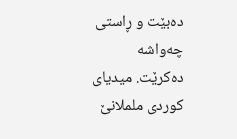دەبێت و ڕاستی چەواشە دەکرێت. میدیای کوردی ململانێ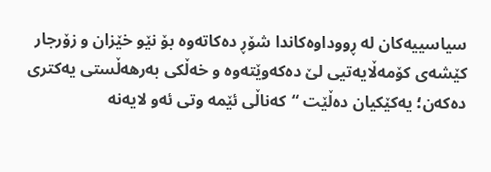سیاسییەکان لە ڕووداوەکاندا شۆڕ دەکاتەوە بۆ نێو خێزان و زۆرجار کێشەی کۆمەڵایەتیی لێ دەکەوێتەوە و خەڵکی بەرهەڵستی یەکتری دەکەن؛ یەکێکیان دەڵێت “کەناڵی ئێمە وتی ئەو لایەنە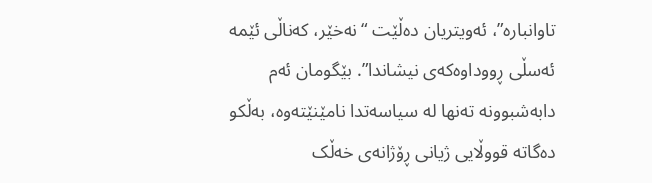تاوانبارە”، ئەویتریان دەڵێت “نەخێر، کەناڵی ئێمە ئەسڵی ڕووداوەکەی نیشاندا”. بێگومان ئەم دابەشبوونە تەنها لە سیاسەتدا نامێنێتەوە، بەڵکو دەگاتە قووڵایی ژیانی ڕۆژانەی خەڵک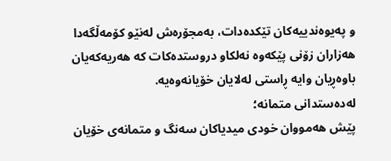و پەیوەندییەکان تێکدەدات، بەمجۆرەش لەنێو کۆمەڵگەدا هەزاران زۆنی پێکەوە نەلکاو دروستدەکات کە هەریەکەیان باوەڕیان وایە ڕاستی لەلایان خۆیانەوەیە.
لەدەستدانی متمانە؛
پێش هەمووان خودی میدیاکان سەنگ و متمانەی خۆیان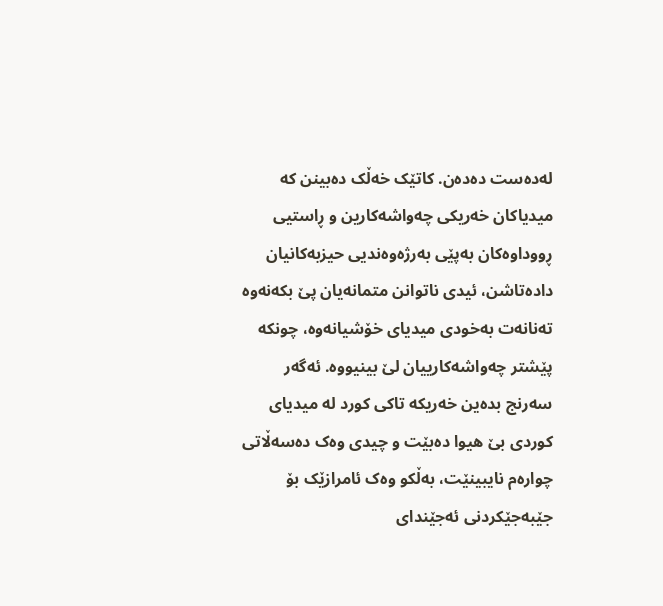لەدەست دەدەن. کاتێک خەڵک دەبینن کە میدیاکان خەریکی چەواشەکارین و ڕاستیی ڕووداوەکان بەپێی بەرژەوەندیی حیزبەکانیان دادەتاشن، ئیدی ناتوانن متمانەیان پێ بکەنەوە تەنانەت بەخودی میدیای خۆشیانەوە، چونکە پێشتر چەواشەکارییان لێ بینیووە. ئەگەر سەرنج بدەین خەریکە تاکی کورد لە میدیای کوردی بێ هیوا دەبێت و چیدی وەک دەسەڵاتی چوارەم نایبینێت، بەڵکو وەک ئامرازێک بۆ جێبەجێکردنی ئەجێندای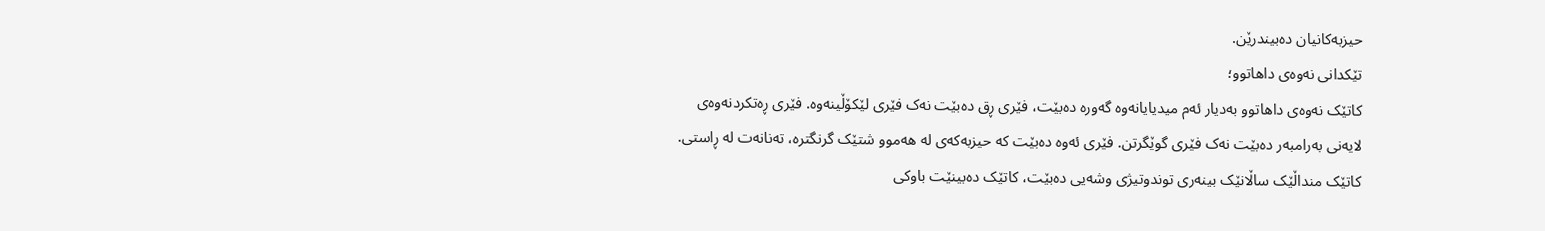حیزبەکانیان دەبیندرێن.
تێکدانی نەوەی داهاتوو؛
کاتێک نەوەی داهاتوو بەدیار ئەم میدیایانەوە گەورە دەبێت، فێری ڕق دەبێت نەک فێری لێکۆڵینەوە. فێری ڕەتکردنەوەی لایەنی بەرامبەر دەبێت نەک فێری گوێگرتن. فێری ئەوە دەبێت کە حیزبەکەی لە هەموو شتێک گرنگترە، تەنانەت لە ڕاستی. کاتێک منداڵێک ساڵانێک بینەری توندوتیژی وشەیی دەبێت، کاتێک دەبینێت باوکی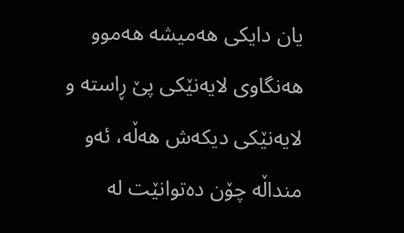یان دایکی هەمیشە هەموو هەنگاوی لایەنێکی پێ ڕاستە و لایەنێکی دیکەش هەڵە، ئەو منداڵە چۆن دەتوانێت لە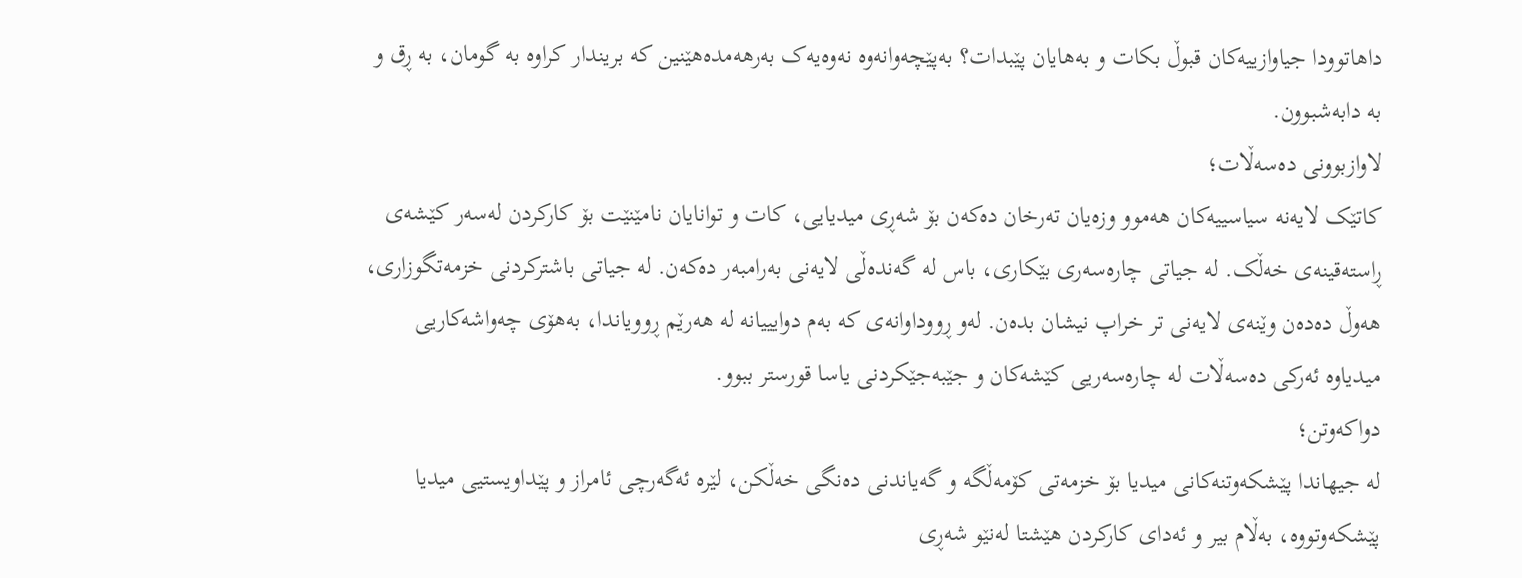داهاتوودا جیاوازییەکان قبوڵ بکات و بەهایان پێبدات؟ بەپێچەوانەوە نەوەیەک بەرهەمدەهێنین کە بریندار کراوە بە گومان، بە ڕق و بە دابەشبوون.
لاوازبوونی دەسەڵات؛
کاتێک لایەنە سیاسییەکان هەموو وزەیان تەرخان دەکەن بۆ شەڕی میدیایی، کات و توانایان نامێنێت بۆ کارکردن لەسەر کێشەی ڕاستەقینەی خەڵک. لە جیاتی چارەسەری بێکاری، باس لە گەندەڵی لایەنی بەرامبەر دەکەن. لە جیاتی باشترکردنی خزمەتگوزاری، هەوڵ دەدەن وێنەی لایەنی تر خراپ نیشان بدەن. لەو ڕووداوانەی کە بەم دوایییانە لە هەرێم ڕوویاندا، بەهۆی چەواشەکاریی میدیاوە ئەرکی دەسەڵات لە چارەسەریی کێشەکان و جێبەجێکردنی یاسا قورستر ببوو.
دواکەوتن؛
لە جیهاندا پێشکەوتنەکانی میدیا بۆ خزمەتی کۆمەڵگە و گەیاندنی دەنگی خەڵکن، لێرە ئەگەرچی ئامراز و پێداویستیی میدیا پێشکەوتووە، بەڵام بیر و ئەدای کارکردن هێشتا لەنێو شەڕی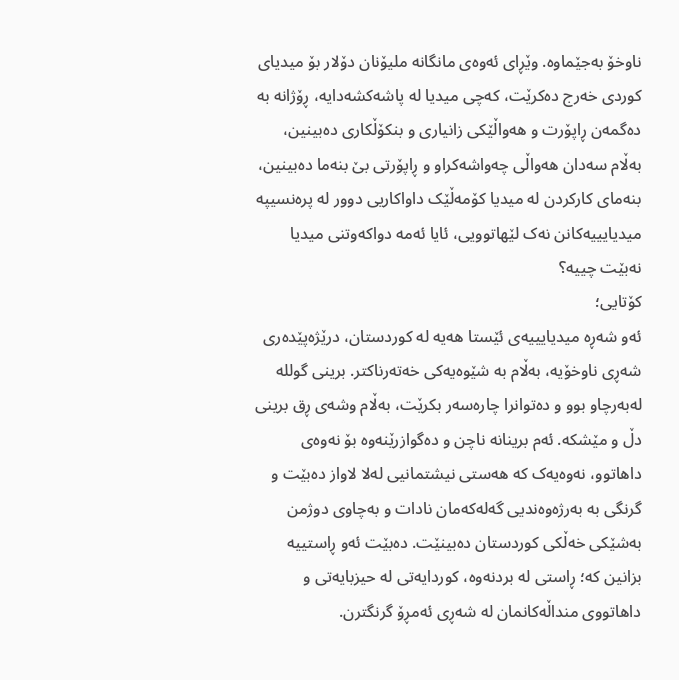ناوخۆ بەجێماوە. وێڕای ئەوەی مانگانە ملیۆنان دۆلار بۆ میدیای کوردی خەرج دەکرێت، کەچی میدیا لە پاشەکشەدایە، ڕۆژانە بە دەگمەن ڕاپۆرت و هەواڵێکی زانیاری و بنکۆڵکاری دەبینین، بەڵام سەدان هەواڵی چەواشەکراو و ڕاپۆرتی بێ بنەما دەبینین، بنەمای کارکردن لە میدیا کۆمەڵێک داواکاریی دوور لە پرەنسیپە میدیایییەکانن نەک لێهاتوویی، ئایا ئەمە دواکەوتنی میدیا نەبێت چییە؟
کۆتایی؛
ئەو شەڕە میدیایییەی ئێستا هەیە لە کوردستان، درێژەپێدەری شەڕی ناوخۆیە، بەڵام بە شێوەیەکی خەتەرناکتر. برینی گوللە لەبەرچاو بوو و دەتوانرا چارەسەر بکرێت، بەڵام وشەی ڕق برینی دڵ و مێشکە. ئەم برینانە ناچن و دەگوازرێنەوە بۆ نەوەی داهاتوو، نەوەیەک کە هەستی نیشتمانیی لەلا لاواز دەبێت و گرنگی بە بەرژەوەندیی گەلەکەمان نادات و بەچاوی دوژمن بەشێکی خەڵکی کوردستان دەبینێت. دەبێت ئەو ڕاستییە بزانین کە؛ ڕاستی لە بردنەوە، کوردایەتی لە حیزبایەتی و داهاتووی منداڵەکانمان لە شەڕی ئەمڕۆ گرنگترن.